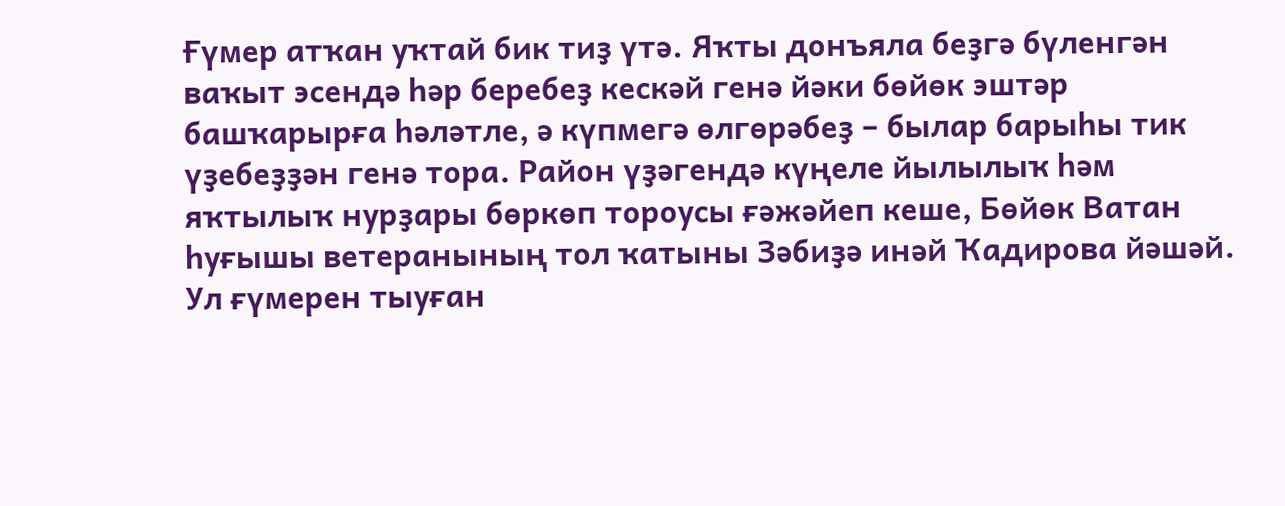Ғүмер атҡан уҡтай бик тиҙ үтә. Яҡты донъяла беҙгә бүленгән ваҡыт эсендә һәр беребеҙ кескәй генә йәки бөйөк эштәр башҡарырға һәләтле, ә күпмегә өлгөрәбеҙ – былар барыһы тик үҙебеҙҙән генә тора. Район үҙәгендә күңеле йылылыҡ һәм яҡтылыҡ нурҙары бөркөп тороусы ғәжәйеп кеше, Бөйөк Ватан һуғышы ветеранының тол ҡатыны Зәбиҙә инәй Ҡадирова йәшәй. Ул ғүмерен тыуған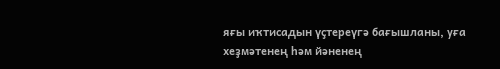яғы иҡтисадын үҫтереүгә бағышланы, уға хеҙмәтенең һәм йәненең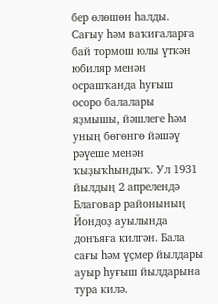бер өлөшөн һалды. Сағыу һәм ваҡиғаларға бай тормош юлы үткән юбиляр менән осрашҡанда һуғыш осоро балалары яҙмышы, йәшлеге һәм уның бөгөнгө йәшәү рәүеше менән ҡыҙыҡһындыҡ. Ул 1931 йылдың 2 апрелендә Благовар районының Йондоҙ ауылында донъяға килгән. Бала сағы һәм үҫмер йылдары ауыр һуғыш йылдарына тура килә.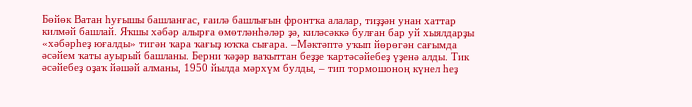Бөйөк Ватан һуғышы башланғас, ғаилә башлығын фронтҡа алалар, тиҙҙән унан хаттар килмәй башлай. Яҡшы хәбәр алырға өмөтләнһәләр ҙә, киләсәккә булған бар уй хыялдарҙы «хәбәрһеҙ юғалды» тигән ҡара ҡағыҙ юҡҡа сығара. –Мәктәптә уҡып йөрөгән сағымда әсәйем ҡаты ауырый башланы. Берни ҡәҙәр ваҡыттан беҙҙе ҡартәсәйебеҙ үҙенә алды. Тик әсәйебеҙ оҙаҡ йәшәй алманы, 1950 йылда мәрхүм булды, – тип тормошоноң күнел һеҙ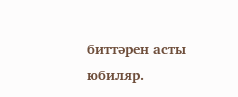биттәрен асты юбиляр.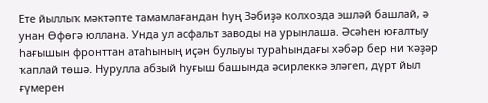Ете йыллыҡ мәктәпте тамамлағандан һуң Зәбиҙә колхозда эшләй башлай, ә унан Өфөгә юллана. Унда ул асфальт заводы на урынлаша. Әсәһен юғалтыу һағышын фронттан атаһының иҫән булыуы тураһындағы хәбәр бер ни ҡәҙәр ҡаплай төшә. Нурулла абзый һуғыш башында әсирлеккә эләгеп, дүрт йыл ғүмерен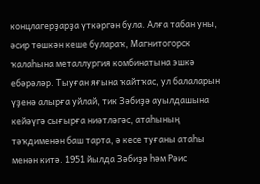концлагерҙарҙа үткәргән була. Алға табан уны, әсир төшкән кеше булараҡ, Магнитогорск ҡалаһына металлургия комбинатына эшкә ебәрәләр. Тыуған яғына ҡайтҡас, ул балаларын үҙенә алырға уйлай, тик Зәбиҙә ауылдашына кейәүгә сығырға ниәтләгәс, атаһының тәҡдименән баш тарта, ә кесе туғаны атаһы менән китә. 1951 йылда Зәбиҙә һәм Рәис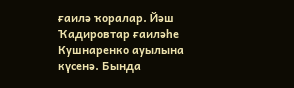ғаилә ҡоралар. Йәш Ҡадировтар ғаиләһе Кушнаренко ауылына күсенә. Бында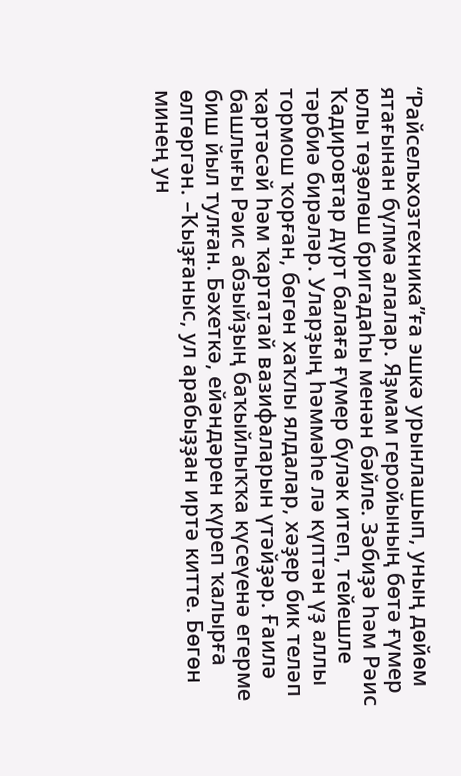“Райсельхозтехника”ға эшкә урынлашып, уның дөйөм ятағынан бүлмә алалар. Яҙмам геройының бөтә ғүмер юлы төҙөлөш бригадаһы менән бәйле. Зәбиҙә һәм Рәис Ҡадировтар дүрт балаға ғүмер бүләк итеп, тейешле тәрбиә бирәләр. Уларҙың һәммәһе лә күптән үҙ аллы тормош ҡорған, бөгөн хаҡлы ялдалар, хәҙер бик теләп ҡартәсәй һәм ҡартатай вазифаларын үтәйҙәр. Ғаилә башлығы Рәис абзыйҙың баҡыйлыҡҡа күсеүенә егерме биш йыл тулған. Бәхеткә, ейәндәрен күреп ҡалырға өлгөргән. –Ҡыҙғаныс, ул арабыҙҙан иртә китте. Бөгөн минең ун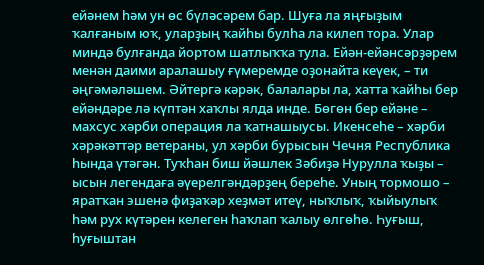ейәнем һәм ун өс бүләсәрем бар. Шуға ла яңғыҙым ҡалғаным юҡ, уларҙың ҡайһы булһа ла килеп тора. Улар миндә булғанда йортом шатлыҡҡа тула. Ейән-ейәнсәрҙәрем менән даими аралашыу ғүмеремде оҙонайта кеүек, – ти әңгәмәләшем. Әйтергә кәрәк, балалары ла, хатта ҡайһы бер ейәндәре лә күптән хаҡлы ялда инде. Бөгөн бер ейәне – махсус хәрби операция ла ҡатнашыусы. Икенсеһе – хәрби хәрәкәттәр ветераны, ул хәрби бурысын Чечня Республика һында үтәгән. Туҡһан биш йәшлек Зәбиҙә Нурулла ҡыҙы – ысын легендаға әүерелгәндәрҙең береһе. Уның тормошо – яратҡан эшенә фиҙаҡәр хеҙмәт итеү, ныҡлыҡ, ҡыйыулыҡ һәм рух күтәрен келеген һаҡлап ҡалыу өлгөһө. Һуғыш, һуғыштан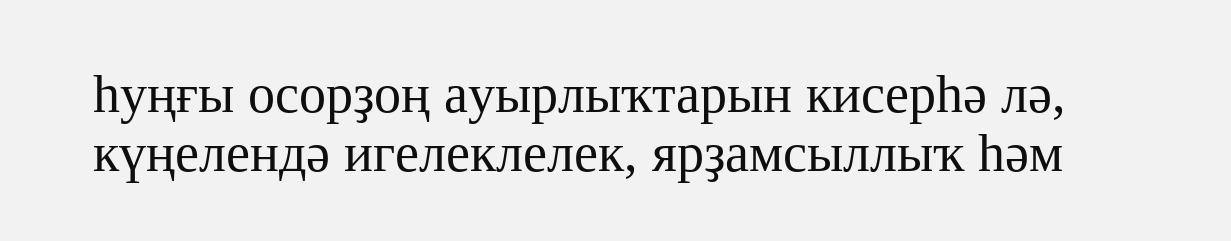һуңғы осорҙоң ауырлыҡтарын кисерһә лә, күңелендә игелеклелек, ярҙамсыллыҡ һәм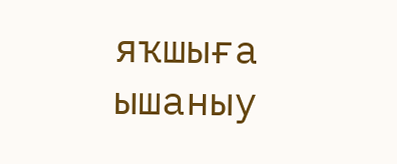яҡшыға ышаныу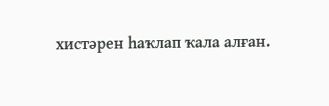хистәрен һаҡлап ҡала алған.